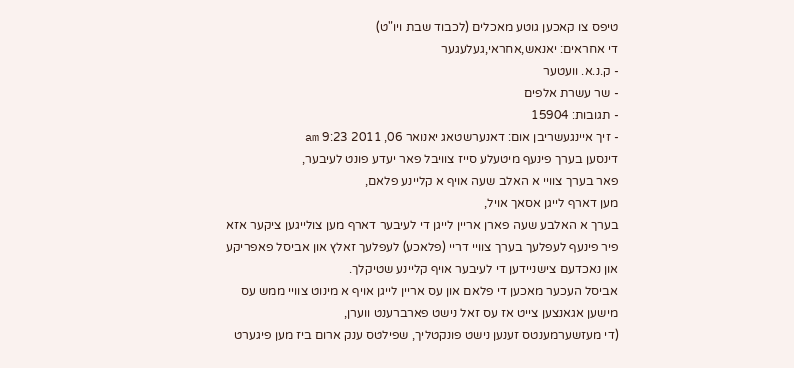טיפס צו קאכען גוטע מאכלים (לכבוד שבת ויו"ט)
די אחראים: יאנאש,אחראי,געלעגער
- ק.נ.א. וועטער
- שר עשרת אלפים
- תגובות: 15904
- זיך איינגעשריבן אום: דאנערשטאג יאנואר 06, 2011 9:23 am
דינסען בערך פינעף מיטעלע סייז צוויבל פאר יעדע פונט לעיבער,
פאר בערך צוויי א האלב שעה אויף א קליינע פלאם,
מען דארף לייגן אסאך אויל,
בערך א האלבע שעה פארן אריין לייגן די לעיבער דארף מען צולייגען ציקער אזא פיר פינעף לעפלעך בערך צוויי דריי (פלאכע) לעפלעך זאלץ און אביסל פאפריקע און נאכדעם צישניידען די לעיבער אויף קליינע שטיקלך.
אביסל העכער מאכען די פלאם און עס אריין לייגן אויף א מינוט צוויי ממש עס מישען אגאנצען צייט אז עס זאל נישט פארברענט ווערן,
(די מעזשערמענטס זענען נישט פונקטליך, שפילטס ענק ארום ביז מען פיגערט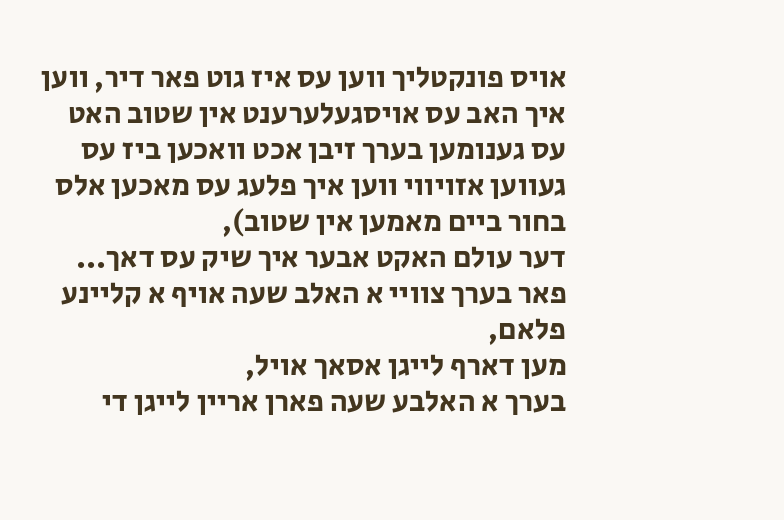אויס פונקטליך ווען עס איז גוט פאר דיר, ווען איך האב עס אויסגעלערענט אין שטוב האט עס גענומען בערך זיבן אכט וואכען ביז עס געווען אזויווי ווען איך פלעג עס מאכען אלס בחור ביים מאמען אין שטוב),
דער עולם האקט אבער איך שיק עס דאך...
פאר בערך צוויי א האלב שעה אויף א קליינע פלאם,
מען דארף לייגן אסאך אויל,
בערך א האלבע שעה פארן אריין לייגן די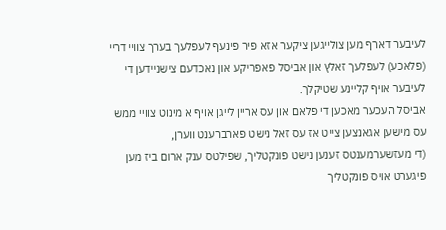לעיבער דארף מען צולייגען ציקער אזא פיר פינעף לעפלעך בערך צוויי דריי (פלאכע) לעפלעך זאלץ און אביסל פאפריקע און נאכדעם צישניידען די לעיבער אויף קליינע שטיקלך.
אביסל העכער מאכען די פלאם און עס אריין לייגן אויף א מינוט צוויי ממש עס מישען אגאנצען צייט אז עס זאל נישט פארברענט ווערן,
(די מעזשערמענטס זענען נישט פונקטליך, שפילטס ענק ארום ביז מען פיגערט אויס פונקטליך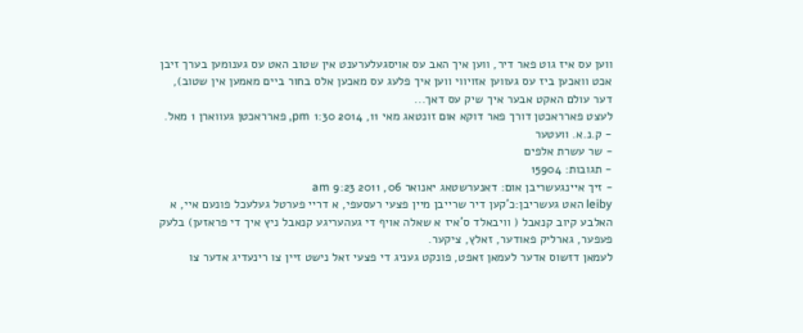ווען עס איז גוט פאר דיר, ווען איך האב עס אויסגעלערענט אין שטוב האט עס גענומען בערך זיבן אכט וואכען ביז עס געווען אזויווי ווען איך פלעג עס מאכען אלס בחור ביים מאמען אין שטוב),
דער עולם האקט אבער איך שיק עס דאך...
לעצט פארראכטן דורך פאר דוקא אום זונטאג מאי 11, 2014 1:30 pm, פארראכטן געווארן 1 מאל.
- ק.נ.א. וועטער
- שר עשרת אלפים
- תגובות: 15904
- זיך איינגעשריבן אום: דאנערשטאג יאנואר 06, 2011 9:23 am
leiby האט געשריבן:כ'קען דיר שרייבן מיין פצעי רעסעפי, א דריי פערטל געלעכל פונעם איי, א האלבע קיוב קנאבל ( וויבאלד ס'איז א שאלה אויף די געהעריגע קנאבל ניץ איך די פראזען) בלעק פעפער, גארליק פאודער, זאלץ, ציקער.
לעמאן דזשוס אדער לעמאן זאפט, פונקט געניג די פצעי זאל נישט זיין צו רינעדיג אדער צו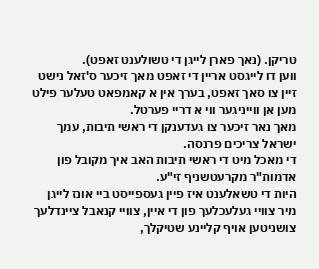טריקן. (נאך פארן לייגן די טשולענט זאפט).
ווען דו לייגסט אריין די זאפט מאך זיכער ס'זאל נישט זיין צו סאך זאפט, בערך אין א קאמפאט טעלער פילט מען אן ווייניגער ווי א דריי פערטל.
מאך נאר זיכער צו געדענקן די ראשי תיבות, עמך ישראל צריכים פרנסה.
די מאכל מיט די ראשי תיבות האב איך מקובל פון אדמות"ר מקרעטשניף זי"ע.
היות די טשאלענט איז פיין געספייסט ביי אונז לייגן מיר צוויי געלעכלעך פון די איין, צוויי קנאבל ציינדלעך צושניטען אויף קליינע שטיקלך,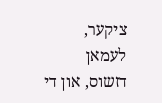ציקער, לעמאן דזשוס, און די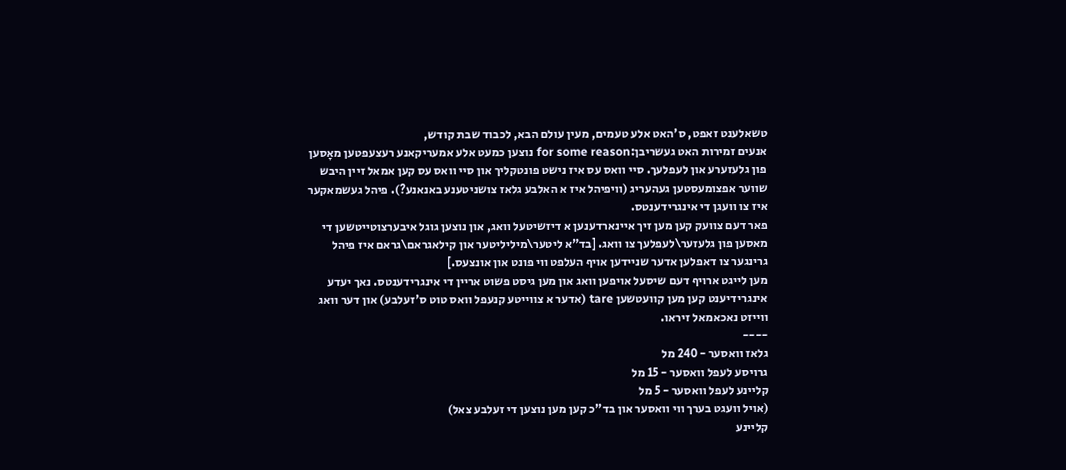טשאלענט זאפט, ס'האט אלע טעמים, מעין עולם הבא, לכבוד שבת קודש,
אנעים זמירות האט געשריבן:for some reason נוצען כמעט אלע אמעריקאנע רעצעפטען מאָסען פון גלעזערע און לעפלעך. סיי וואס עס איז נישט פונטקליך און סיי וואס עס קען אמאל זיין היבש שווער אפצומעסטען געהעריג (וויפיהל איז א האלבע גלאז צושניטענע באנאנע?). פיהל געשמאקער איז צו וועגן די אינגרידענטס.
פאר דעם צוועק קען מען זיך איינארדענען א דיזשיטעל וואג, און נוצען גוגל איבערצוטייטשען די מאסען פון גלעזער\לעפלעך צו וואג. [בד"א ליטער\מיליליטער און קילאגראם\גראם איז פיהל גרינגער צו דאפלען אדער שניידען אויף העלפט ווי פונט און אונצעס.]
מען לייגט ארויף דעם שיסעל אויפען וואג און מען גיסט פשוט אריין די אינגרידענטס. נאך יעדע אינגרידיענט קען מען קוועטשען tare (אדער א צווייטע קנעפל וואס טוט ס'זעלבע) און דער וואג ווייזט נאכאמאל זיראו.
----
גלאז וואסער - 240 מל
גרויסע לעפל וואסער - 15 מל
קליינע לעפל וואסער - 5 מל
(אויל וועגט בערך ווי וואסער און בד"כ קען מען נוצען די זעלבע צאל)
קליינע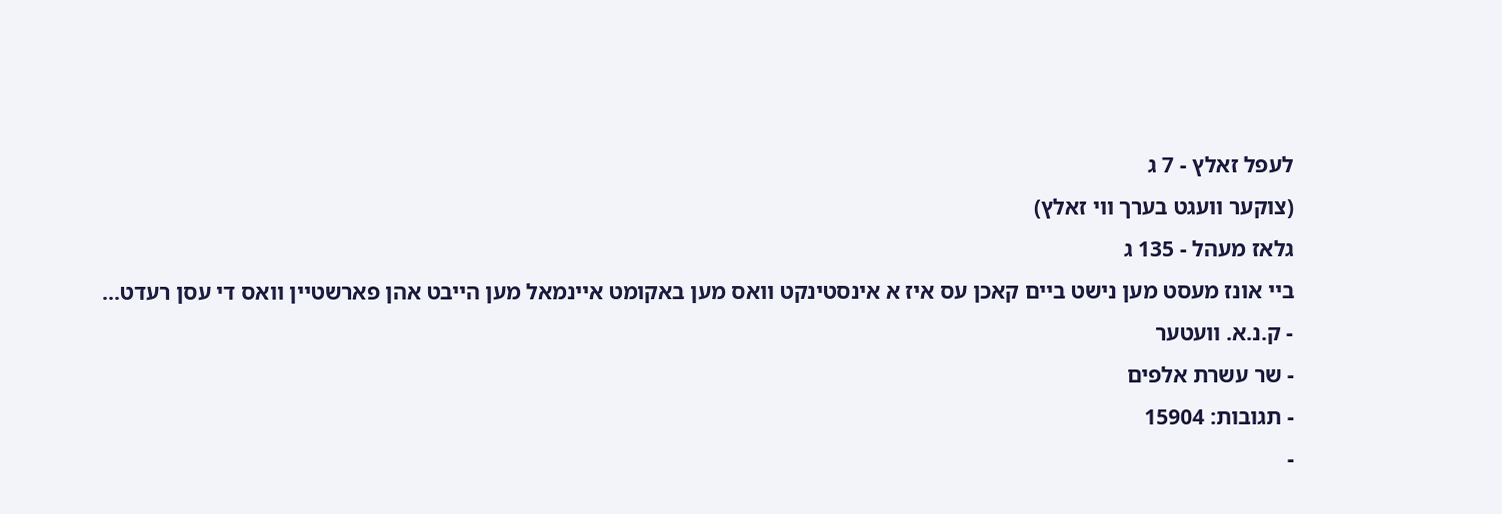לעפל זאלץ - 7 ג
(צוקער וועגט בערך ווי זאלץ)
גלאז מעהל - 135 ג
ביי אונז מעסט מען נישט ביים קאכן עס איז א אינסטינקט וואס מען באקומט איינמאל מען הייבט אהן פארשטיין וואס די עסן רעדט...
- ק.נ.א. וועטער
- שר עשרת אלפים
- תגובות: 15904
-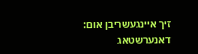זיך איינגעשריבן אום: דאנערשטאג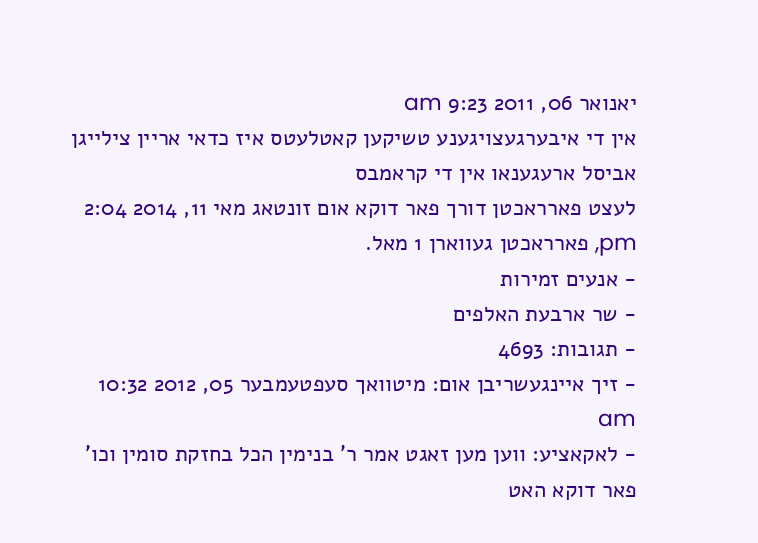יאנואר 06, 2011 9:23 am
אין די איבערגעצויגענע טשיקען קאטלעטס איז כדאי אריין צילייגן אביסל ארעגענאו אין די קראמבס
לעצט פארראכטן דורך פאר דוקא אום זונטאג מאי 11, 2014 2:04 pm, פארראכטן געווארן 1 מאל.
- אנעים זמירות
- שר ארבעת האלפים
- תגובות: 4693
- זיך איינגעשריבן אום: מיטוואך סעפטעמבער 05, 2012 10:32 am
- לאקאציע: ווען מען זאגט אמר ר' בנימין הכל בחזקת סומין וכו'
פאר דוקא האט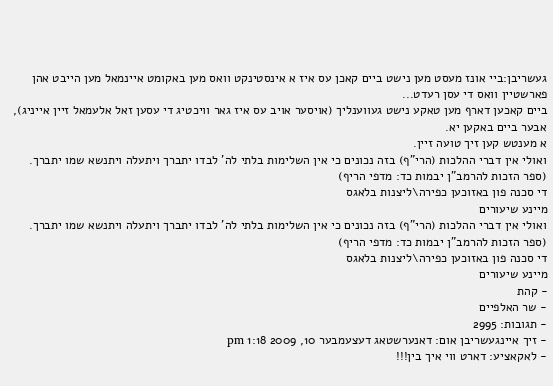געשריבן:ביי אונז מעסט מען נישט ביים קאכן עס איז א אינסטינקט וואס מען באקומט איינמאל מען הייבט אהן פארשטיין וואס די עסן רעדט...
ביים קאכען דארף מען טאקע נישט געווענליך (אויסער אויב עס איז גאר וויכטיג די עסען זאל אלעמאל זיין אייניג), אבער ביים באקען יא.
א מענטש קען זיך טועה זיין.
ואולי אין דברי ההלכות (הרי"ף) בזה נכונים כי אין השלימות בלתי לה' לבדו יתברך ויתעלה ויתנשא שמו יתברך. (ספר הזכות להרמב"ן יבמות כד: מדפי הריף)
די סכנה פון באזוכען כפירה\ליצנות בלאגס
מיינע שיעורים
ואולי אין דברי ההלכות (הרי"ף) בזה נכונים כי אין השלימות בלתי לה' לבדו יתברך ויתעלה ויתנשא שמו יתברך. (ספר הזכות להרמב"ן יבמות כד: מדפי הריף)
די סכנה פון באזוכען כפירה\ליצנות בלאגס
מיינע שיעורים
- קהת
- שר האלפיים
- תגובות: 2995
- זיך איינגעשריבן אום: דאנערשטאג דעצעמבער 10, 2009 1:18 pm
- לאקאציע: דארט ווי איך בין!!!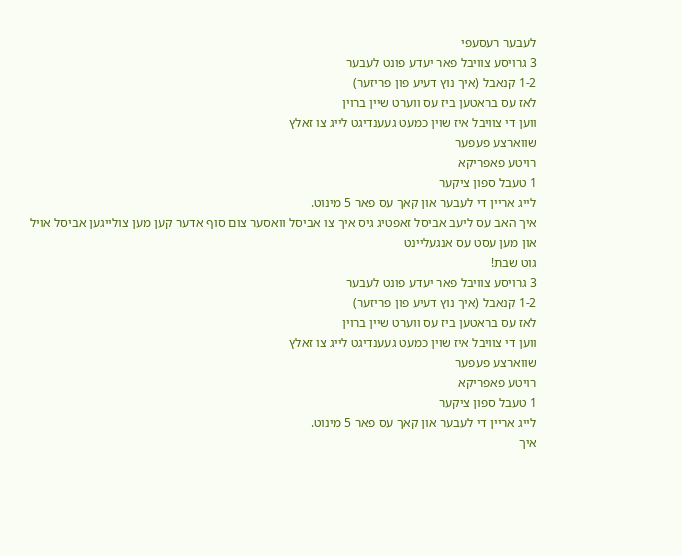לעבער רעסעפי
3 גרויסע צוויבל פאר יעדע פונט לעבער
1-2 קנאבל (איך נוץ דעיע פון פריזער)
לאז עס בראטען ביז עס ווערט שיין ברוין
ווען די צוויבל איז שוין כמעט געענדיגט לייג צו זאלץ
שווארצע פעפער
רויטע פאפריקא
1 טעבל ספון ציקער
לייג אריין די לעבער און קאך עס פאר 5 מינוט.
איך האב עס ליעב אביסל זאפטיג גיס איך צו אביסל וואסער צום סוף אדער קען מען צולייגען אביסל אויל
און מען עסט עס אנגעליינט
גוט שבת!
3 גרויסע צוויבל פאר יעדע פונט לעבער
1-2 קנאבל (איך נוץ דעיע פון פריזער)
לאז עס בראטען ביז עס ווערט שיין ברוין
ווען די צוויבל איז שוין כמעט געענדיגט לייג צו זאלץ
שווארצע פעפער
רויטע פאפריקא
1 טעבל ספון ציקער
לייג אריין די לעבער און קאך עס פאר 5 מינוט.
איך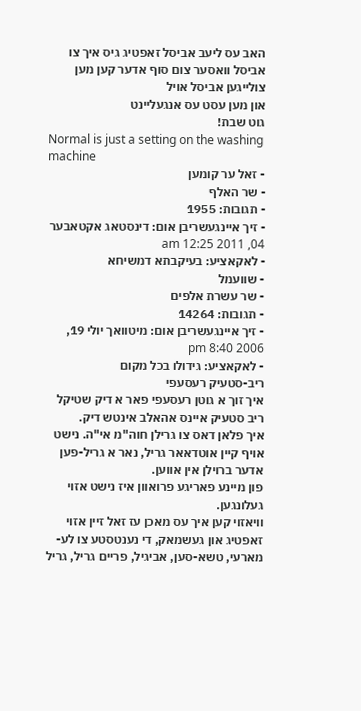האב עס ליעב אביסל זאפטיג גיס איך צו אביסל וואסער צום סוף אדער קען מען צולייגען אביסל אויל
און מען עסט עס אנגעליינט
גוט שבת!
Normal is just a setting on the washing machine
- זאל ער קומען
- שר האלף
- תגובות: 1955
- זיך איינגעשריבן אום: דינסטאג אקטאבער 04, 2011 12:25 am
- לאקאציע: בעיקבתא דמשיחא
- שוועמל
- שר עשרת אלפים
- תגובות: 14264
- זיך איינגעשריבן אום: מיטוואך יולי 19, 2006 8:40 pm
- לאקאציע: גידולו בכל מקום
ריב-סטעיק רעסעפי
איך זוך א גוטן רעסעפי פאר א דיק שטיקל ריב סטעיק איינס אהאלב אינטש דיק.
איך פלאן דאס צו גרילן חוה"מ אי"ה. נישט אויף קיין אוטדאאר גריל, נאר א גריל-פען אדער ברוילן אין אווען.
פון מיינע פאריגע פרואוון איז נישט אזוי געלונגען.
וויאזוי קען איך עס מאכן עז זאל זיין אזוי זאפטיג און געשמאק, די נענטסטע צו לע-מארעי, טשא-סען, אביגיל, פריים גריל, גריל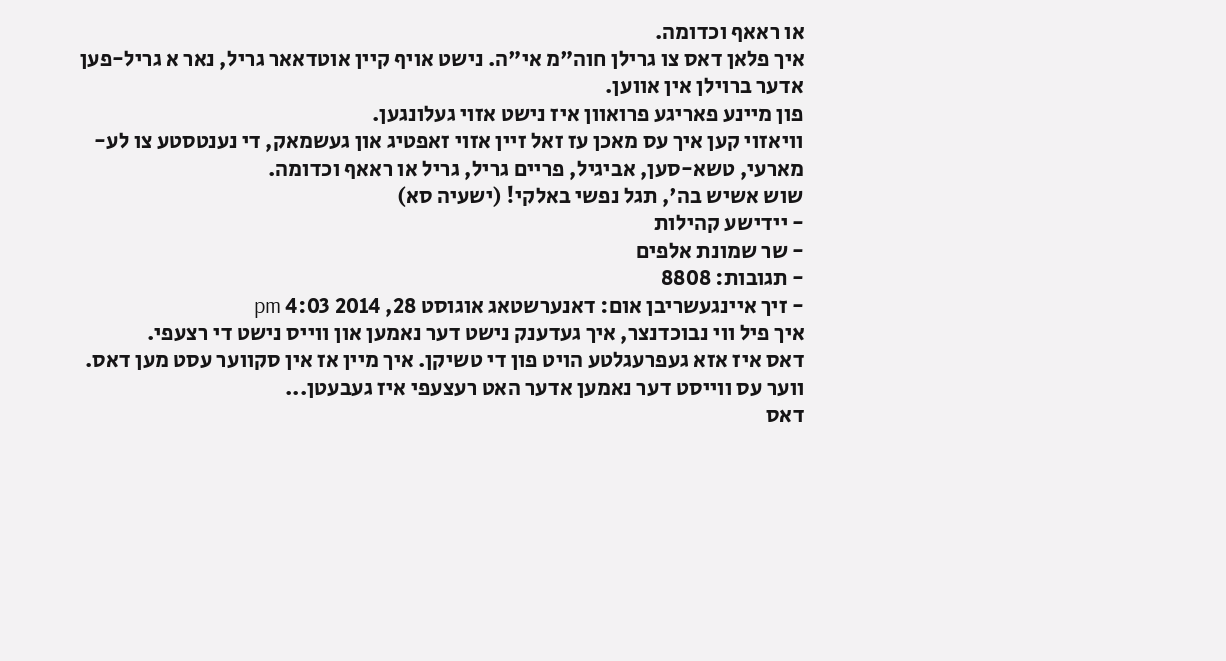או ראאף וכדומה.
איך פלאן דאס צו גרילן חוה"מ אי"ה. נישט אויף קיין אוטדאאר גריל, נאר א גריל-פען אדער ברוילן אין אווען.
פון מיינע פאריגע פרואוון איז נישט אזוי געלונגען.
וויאזוי קען איך עס מאכן עז זאל זיין אזוי זאפטיג און געשמאק, די נענטסטע צו לע-מארעי, טשא-סען, אביגיל, פריים גריל, גריל או ראאף וכדומה.
שוש אשיש בה', תגל נפשי באלקי! (ישעיה סא)
- יידישע קהילות
- שר שמונת אלפים
- תגובות: 8808
- זיך איינגעשריבן אום: דאנערשטאג אוגוסט 28, 2014 4:03 pm
איך פיל ווי נבוכדנצר, איך געדענק נישט דער נאמען און ווייס נישט די רצעפי.
דאס איז אזא געפרעגלטע הויט פון די טשיקן. איך מיין אז אין סקווער עסט מען דאס.
ווער עס ווייסט דער נאמען אדער האט רעצעפי איז געבעטן...
דאס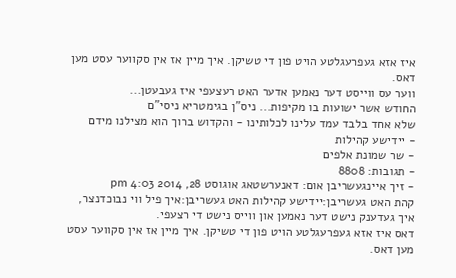איז אזא געפרעגלטע הויט פון די טשיקן. איך מיין אז אין סקווער עסט מען דאס.
ווער עס ווייסט דער נאמען אדער האט רעצעפי איז געבעטן...
החודש אשר ישועות בו מקיפות... ניס"ן בגימטריא ניסי"ם
שלא אחד בלבד עמד עלינו לכלותינו - והקדוש ברוך הוא מצילנו מידם
- יידישע קהילות
- שר שמונת אלפים
- תגובות: 8808
- זיך איינגעשריבן אום: דאנערשטאג אוגוסט 28, 2014 4:03 pm
קהת האט געשריבן:יידישע קהילות האט געשריבן:איך פיל ווי נבוכדנצר, איך געדענק נישט דער נאמען און ווייס נישט די רצעפי.
דאס איז אזא געפרעגלטע הויט פון די טשיקן. איך מיין אז אין סקווער עסט מען דאס.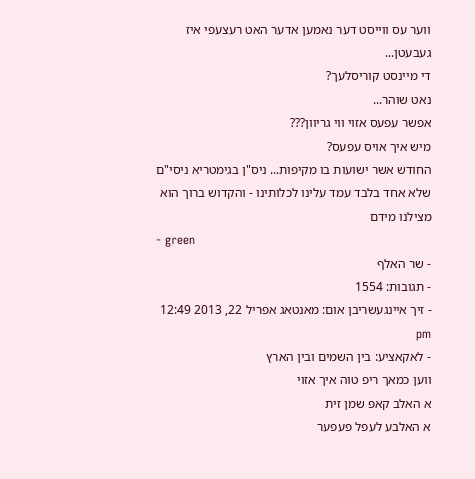ווער עס ווייסט דער נאמען אדער האט רעצעפי איז געבעטן...
די מיינסט קוריסלעך?
נאט שוהר...
אפשר עפעס אזוי ווי גריוון???
מיש איך אויס עפעס?
החודש אשר ישועות בו מקיפות... ניס"ן בגימטריא ניסי"ם
שלא אחד בלבד עמד עלינו לכלותינו - והקדוש ברוך הוא מצילנו מידם
- green
- שר האלף
- תגובות: 1554
- זיך איינגעשריבן אום: מאנטאג אפריל 22, 2013 12:49 pm
- לאקאציע: בין השמים ובין הארץ
ווען כמאך ריפ טוה איך אזוי
א האלב קאפ שמן זית
א האלבע לעפל פעפער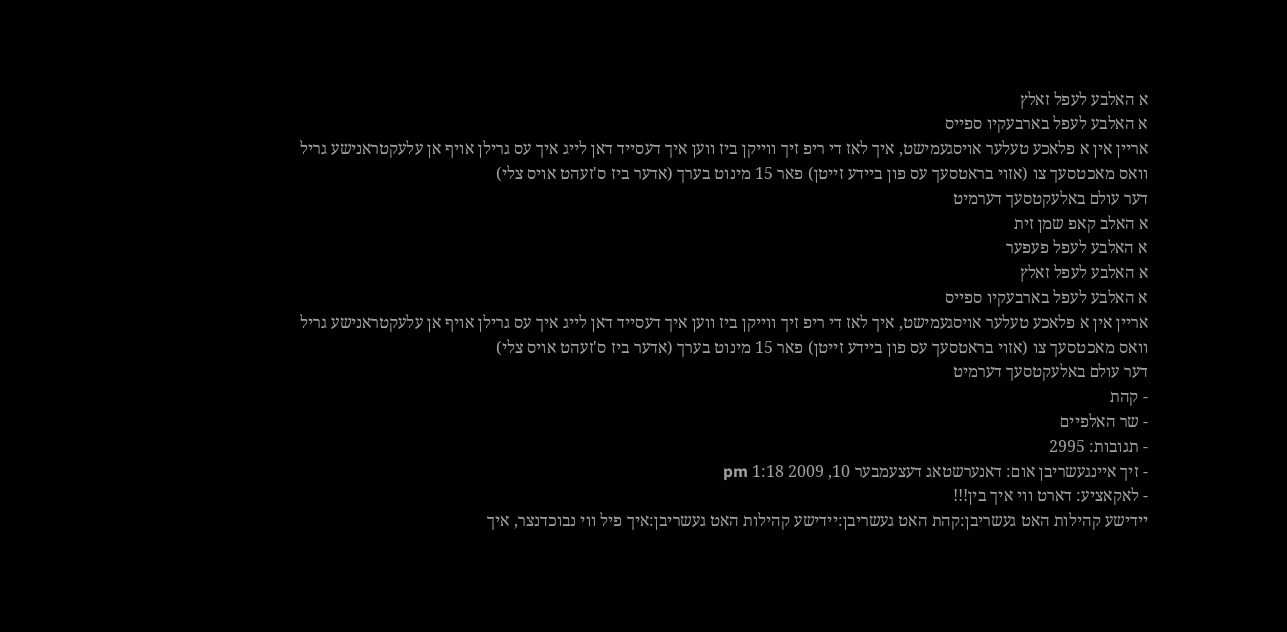א האלבע לעפל זאלץ
א האלבע לעפל בארבעקיו ספייס
אריין אין א פלאכע טעלער אויסגעמישט, איך לאז די ריפ זיך ווייקן ביז ווען איך דעסייד דאן לייג איך עס גרילן אויף אן עלעקטראנישע גריל וואס מאכטסעך צו (אזוי בראטסעך עס פון ביידע זייטן) פאר 15 מינוט בערך (אדער ביז ס'זעהט אויס צלי)
דער עולם באלעקטסעך דערמיט
א האלב קאפ שמן זית
א האלבע לעפל פעפער
א האלבע לעפל זאלץ
א האלבע לעפל בארבעקיו ספייס
אריין אין א פלאכע טעלער אויסגעמישט, איך לאז די ריפ זיך ווייקן ביז ווען איך דעסייד דאן לייג איך עס גרילן אויף אן עלעקטראנישע גריל וואס מאכטסעך צו (אזוי בראטסעך עס פון ביידע זייטן) פאר 15 מינוט בערך (אדער ביז ס'זעהט אויס צלי)
דער עולם באלעקטסעך דערמיט
- קהת
- שר האלפיים
- תגובות: 2995
- זיך איינגעשריבן אום: דאנערשטאג דעצעמבער 10, 2009 1:18 pm
- לאקאציע: דארט ווי איך בין!!!
יידישע קהילות האט געשריבן:קהת האט געשריבן:יידישע קהילות האט געשריבן:איך פיל ווי נבוכדנצר, איך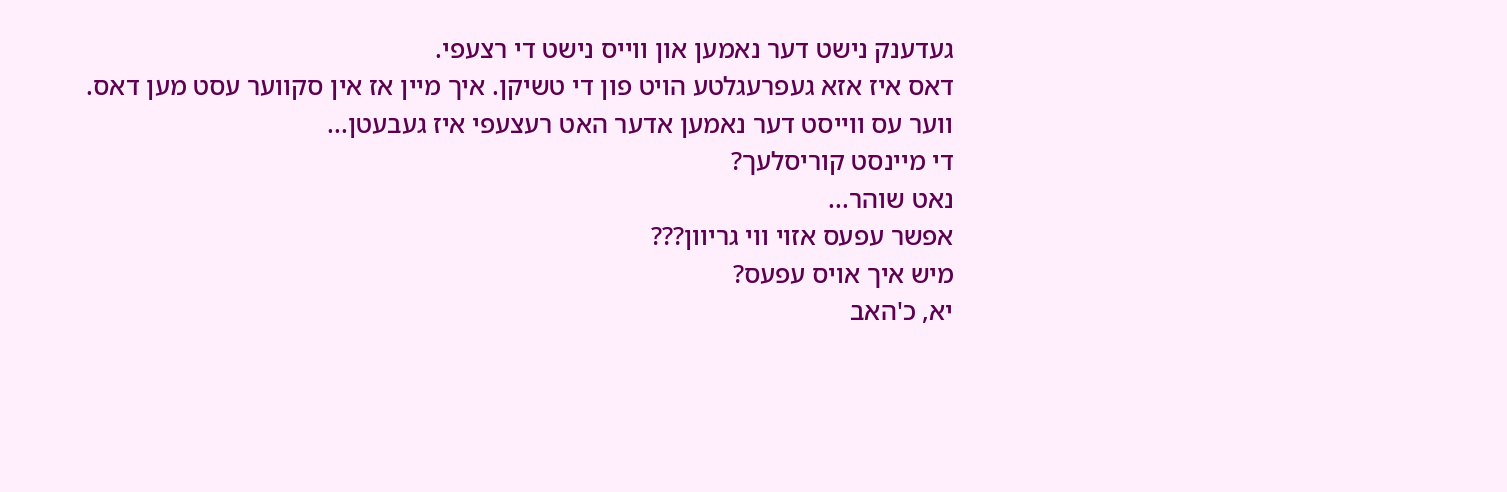געדענק נישט דער נאמען און ווייס נישט די רצעפי.
דאס איז אזא געפרעגלטע הויט פון די טשיקן. איך מיין אז אין סקווער עסט מען דאס.
ווער עס ווייסט דער נאמען אדער האט רעצעפי איז געבעטן...
די מיינסט קוריסלעך?
נאט שוהר...
אפשר עפעס אזוי ווי גריוון???
מיש איך אויס עפעס?
יא, כ'האב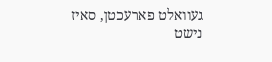געוואלט פארעכטן, סאיז נישט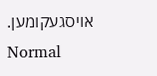אויסגעקומען.
Normal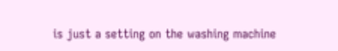is just a setting on the washing machine